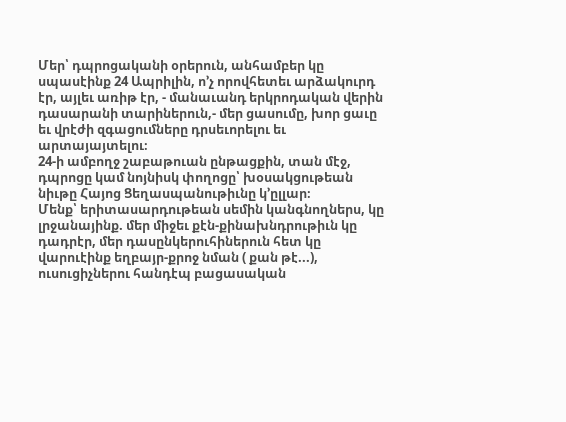Մեր՝ դպրոցականի օրերուն, անհամբեր կը սպասէինք 24 Ապրիլին, ո՚չ որովհետեւ արձակուրդ էր, այլեւ առիթ էր, - մանաւանդ երկրոդական վերին դասարանի տարիներուն,- մեր ցասումը, խոր ցաւը եւ վրէժի զգացումները դրսեւորելու եւ արտայայտելու։
24-ի ամբողջ շաբաթուան ընթացքին, տան մէջ, դպրոցը կամ նոյնիսկ փողոցը՝ խօսակցութեան նիւթը Հայոց Ցեղասպանութիւնը կ՚ըլլար։
Մենք՝ երիտասարդութեան սեմին կանգնողներս, կը լրջանայինք. մեր միջեւ քէն-քինախնդրութիւն կը դադրէր, մեր դասընկերուհիներուն հետ կը վարուէինք եղբայր-քրոջ նման ( քան թէ...), ուսուցիչներու հանդէպ բացասական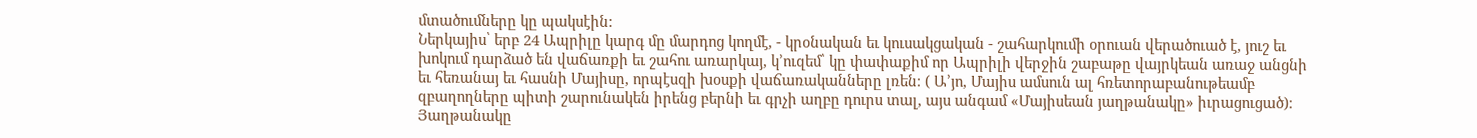մտածումները կը պակսէին:
Ներկայիս՝ երբ 24 Ապրիլը կարգ մը մարդոց կողմէ, - կրօնական եւ կուսակցական - շահարկումի օրուան վերածուած է, յուշ եւ խոկում դարձած են վաճառքի եւ շահու առարկայ, կ՚ուզեմ՝ կը փափաքիմ որ Ապրիլի վերջին շաբաթը վայրկեան առաջ անցնի եւ հեռանայ եւ հասնի Մայիսը, որպէսզի խօսքի վաճառականները լռեն։ ( Ա՚յո, Մայիս ամսուն ալ հռետորաբանութեամբ զբաղողները պիտի շարունակեն իրենց բերնի եւ գրչի աղբը դուրս տալ, այս անգամ «Մայիսեան յաղթանակը» իւրացուցած)։
Յաղթանակը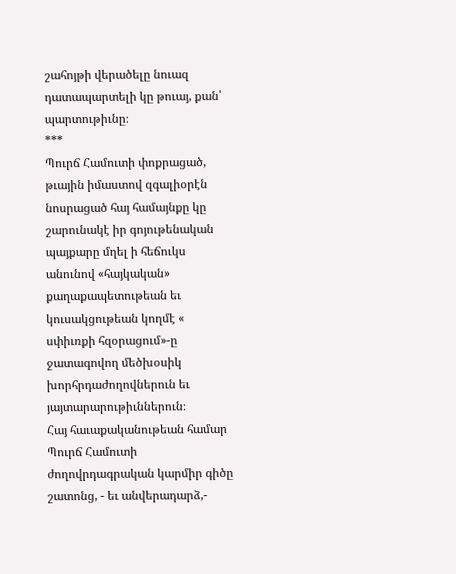շահոյթի վերածելը նուազ դատապարտելի կը թուայ, քան՝ պարտութիւնը։
***
Պուրճ Համուտի փոքրացած, թւային իմաստով զգալիօրէն նոսրացած հայ համայնքը կը շարունակէ իր գոյութենական պայքարը մղել ի հեճուկս անունով «հայկական» քաղաքապետութեան եւ կուսակցութեան կողմէ « սփիւռքի հզօրացում»-ը ջատագովող մեծխօսիկ խորհրդաժողովներուն եւ յայտարարութիւններուն։
Հայ հաւաքականութեան համար Պուրճ Համուտի ժողովրդագրական կարմիր գիծը շատոնց, - եւ անվերադարձ,-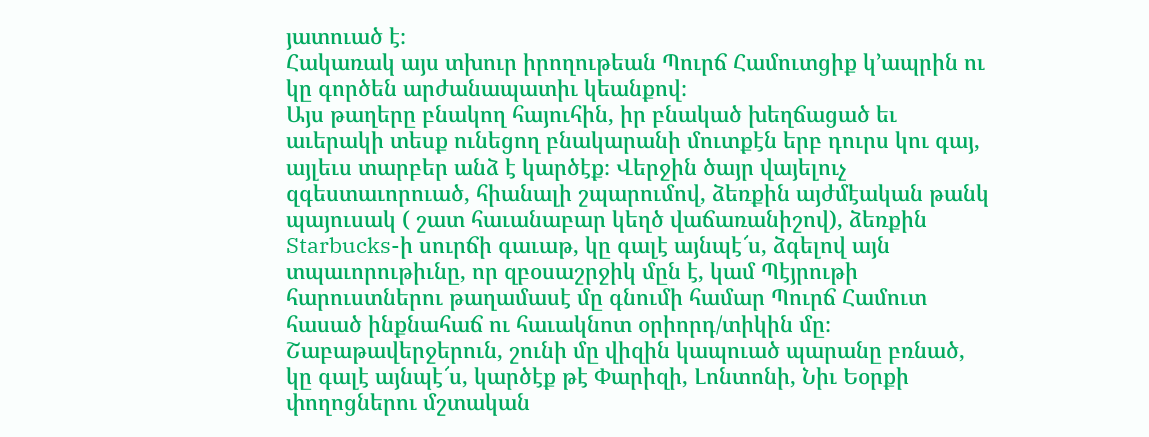յատուած է։
Հակառակ այս տխուր իրողութեան Պուրճ Համուտցիք կ՚ապրին ու կը գործեն արժանապատիւ կեանքով։
Այս թաղերը բնակող հայուհին, իր բնակած խեղճացած եւ աւերակի տեսք ունեցող բնակարանի մուտքէն երբ դուրս կու գայ, այլեւս տարբեր անձ է կարծէք։ Վերջին ծայր վայելուչ զգեստաւորուած, հիանալի շպարումով, ձեռքին այժմէական թանկ պայուսակ ( շատ հաւանաբար կեղծ վաճառանիշով), ձեռքին Starbucks-ի սուրճի գաւաթ, կը գալէ այնպէ՜ս, ձգելով այն տպաւորութիւնը, որ զբօսաշրջիկ մըն է, կամ Պէյրութի հարուստներու թաղամասէ մը գնումի համար Պուրճ Համուտ հասած ինքնահաճ ու հաւակնոտ օրիորդ/տիկին մը։
Շաբաթավերջերուն, շունի մը վիզին կապուած պարանը բռնած, կը գալէ այնպէ՜ս, կարծէք թէ Փարիզի, Լոնտոնի, Նիւ Եօրքի փողոցներու մշտական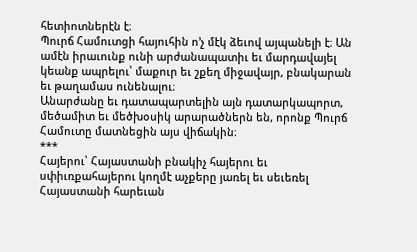հետիոտներէն է։
Պուրճ Համուտցի հայուհին ո՚չ մէկ ձեւով այպանելի է։ Ան ամէն իրաւունք ունի արժանապատիւ եւ մարդավայել կեանք ապրելու՝ մաքուր եւ շքեղ միջավայր, բնակարան եւ թաղամաս ունենալու։
Անարժանը եւ դատապարտելին այն դատարկապորտ, մեծամիտ եւ մեծխօսիկ արարածներն են, որոնք Պուրճ Համուտը մատնեցին այս վիճակին։
***
Հայերու՝ Հայաստանի բնակիչ հայերու եւ սփիւռքահայերու կողմէ աչքերը յառել եւ սեւեռել Հայաստանի հարեւան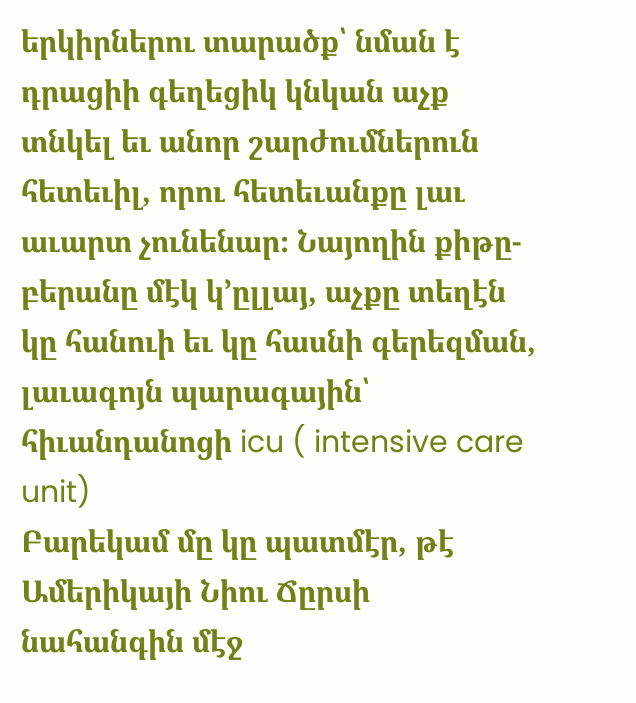երկիրներու տարածք՝ նման է դրացիի գեղեցիկ կնկան աչք տնկել եւ անոր շարժումներուն հետեւիլ, որու հետեւանքը լաւ աւարտ չունենար։ Նայողին քիթը-բերանը մէկ կ՚ըլլայ, աչքը տեղէն կը հանուի եւ կը հասնի գերեզման, լաւագոյն պարագային՝ հիւանդանոցի icu ( intensive care unit)
Բարեկամ մը կը պատմէր, թէ Ամերիկայի Նիու Ճըրսի նահանգին մէջ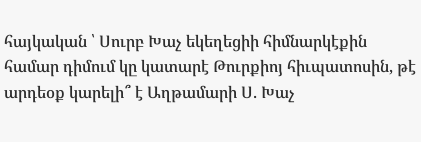հայկական ՝ Սուրբ Խաչ եկեղեցիի հիմնարկէքին համար դիմում կը կատարէ Թուրքիոյ հիւպատոսին, թէ արդեօք կարելի՞ է Աղթամարի Ս. Խաչ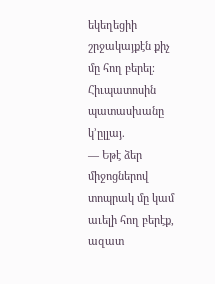եկեղեցիի շրջակայքէն քիչ մը հող բերել։
Հիւպատոսին պատասխանը կ՚ըլլայ.
— Եթէ ձեր միջոցներով տոպրակ մը կամ աւելի հող բերէք, ազատ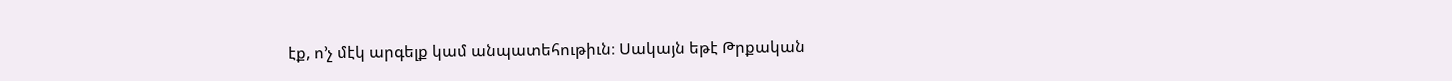էք, ո՚չ մէկ արգելք կամ անպատեհութիւն։ Սակայն եթէ Թրքական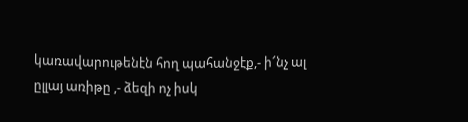կառավարութենէն հող պահանջէք,- ի՜նչ ալ ըլլայ առիթը ,- ձեզի ոչ իսկ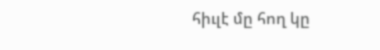հիւլէ մը հող կը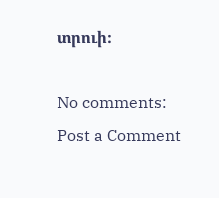տրուի։

No comments:
Post a Comment